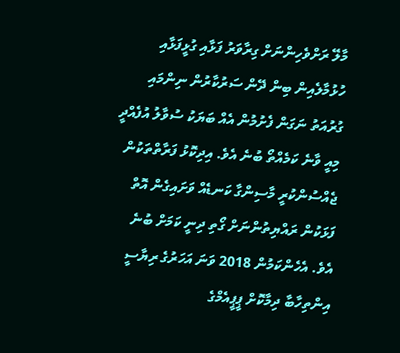މާލޭ ރަށްވެހިންނަށް ގިރާވަރު ފަޅާއި ގުޅީފަޅާއި ހުޅުމާލެއިން ބިން ދޭން ސަރުކާރުން ނިންމައި ގުރުއަތު ނަގަން ފެށުމުން އެއް ބަޔަކު ސުވާލު އުފެއްދީ މިއީ ވާނެ ކަމެއްތޯ ބުނެ އެވެ. އިދިކޮޅު ފަރާތްތަކުން ޖެއްސުންކުރީ މާސިންގާ ކަނޑެއް ވަށައިގެން އޮތް ފަޅަކުން ރައްޔިތުންނަށް ގޯތި ދިނީ ކަމަށް ބުނެ އެވެ. އެހެންކަމުން 2018 ވަނަ އަހަރުގެ ރިޔާސީ އިންތިހާބާ ދިމާކޮށް ޕީޕީއެމްގެ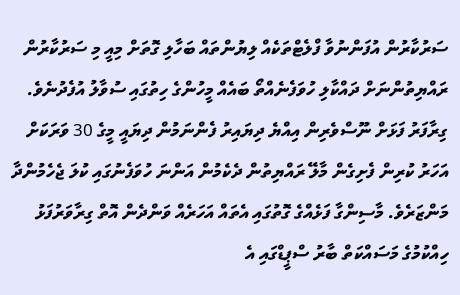ސަރުކާރުން އުފަންނުވާ ފްލެޓްތަކެއް ލިޔުންތައް ބަހާލި ގޮތަށް މިއީ މި ސަރުކާރުން ރައްޔިތުންނަށް ދައްކާލި ހުވަފެނެއްތޯ ބައެއް މީހުންގެ ހިތުގައި ސުވާލު އުފެދުނެވެ.
ގިރާފަރު ފަޅަށް ނޫސްވެރިން އިއްޔެ ދިޔައިރު ފެންނަމުން ދިޔައީ މީގެ 30 ވަރަކަށް އަހަރު ކުރިން ފެށިގެން މާލޭ ރައްޔިތުން ދެކެމުން އަންނަ ހުވަފެނުގައި ކުލަ ޖެހެމުންދާ މަންޒަރެވެ. މާސިންގާ ފަޅެއްގެ ގޮތުގައި އެތައް އަހަރެއް ވަންދެން އޮތް ގިރާވަރުފަޅު ހިއްކުމުގެ މަސައްކަތް ބާރު ސްޕީޑްގައި އެ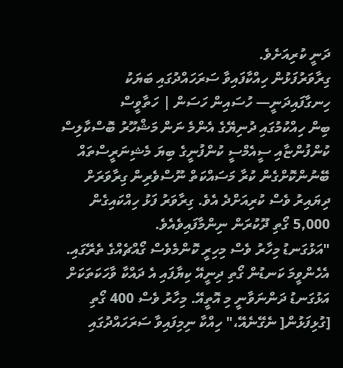ދަނީ ކުރިއަށެވެ.
ގިރާވަރުފަޅުން ހިއްކާފައިވާ ސަރަހައްދުގައި ބަޔަކު ހިނގާފައިދަނީ— ހުސައިން ހަސަން | ހަތާވީސް
ބިން ހިއްކުމުގައި ދުނިޔޭގެ އެންމެ ނަން މަޝްހޫރު ބޮސްކާލިސް ކުންފުންޏާއި ސީއެމްސީ ކުންފުނީގެ ބިޔަ މެޝިނަރީސްތައް ބޭނުންކޮށްގެން ކުރާ މަސައްކަތް ނޫސްވެރިން ގިރާވަރަށް ދިޔައިރު ވެސް ކުރިއަށްދެ އެވެ. ގިރާވަރު ފަޅު ހިއްކައިގެން 5,000 ގޯތި ދޫކުރަން ނިންމާފައިވެއެވެ.
"އަޅުގަނޑު މިހާރު ވެސް މިހިރީ ކޮންމެވެސް ގޯއްޗެއްގެ ތެރޭގައި. އެހެންވީމަ ކަނޑުން ގޯތި ދިނީއޭ ކިޔާފައި އެ ދައްކާ ވާހަކަތަކަށް އަޅުގަނޑު ދަންނަވާނީ މި އޮތީއޭ. މިހާރު ވެސް 400 ގޯތި [ގުޅިފަޅުން[ ނެގޭނެއޭ،" ހިއްކާ ނިމިފައިވާ ސަރަހައްދުގައި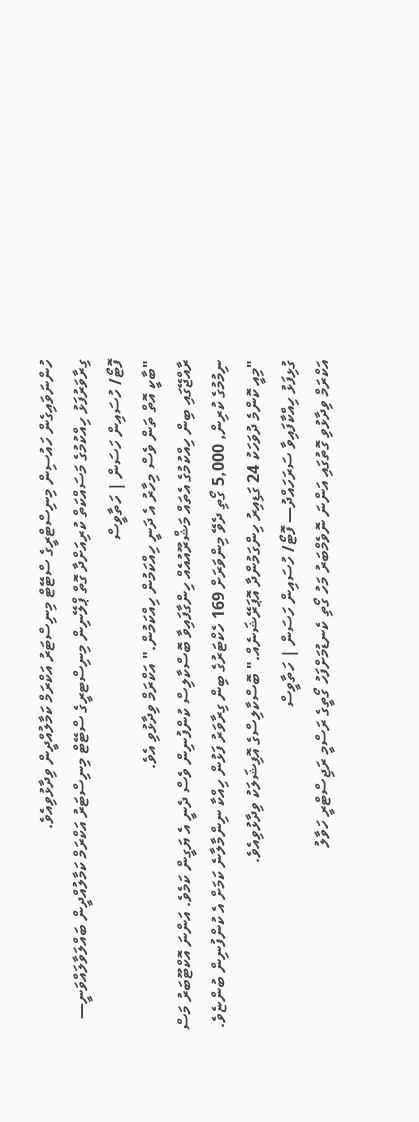ހުންނަވައިގެން ހައުސިން މިނިސްޓްރީގެ ސްޓޭޓް މިނިސްޓަރު އަކްރަމް ކަމާލުއްދީން ވިދާޅުވިއެވެ.
ގިރާވަރުފަޅު ހިއްކުމުގެ މަސައްކަތް ކުރިއަށްދާ ގޮތް ޕްލޭނިން މިނިސްޓރީގެ ސްޓޭޓް މިނިސްޓަރު އަކްރަމް ކަމާލުއްދީން ބައްލަވާލައްވަނީ— ފޮޓޯ/ ހުސައިން ހަސަން | ހަތާވީސް
"ބާކީ އޮތް ތަން ވެސް މިހާރު އެ ދަނީ ހިއްކަމުން ހިއްކަމުން." އަކްރަމް ވިދާޅުވި އެވެ.
ރާއްޖޭގައި ބިން ހިއްކުމުގެ އެތައް މަޝްރޫއުއެއް ހިންގާފައިވާ ބޮސްކާލިސް ކުންފުނިން ވެސް ދެނީ އެ ޔަގީން ކަމެވެ. އަންނަ އޮކްޓޫބަރު މަސް ނިމުމުގެ ކުރިން, 5,000 ގޯތި ދެވޭ މިންވަރަށް 169 ހެކްޓަރުގެ ބިން ގިރާވަރު ފަޅުން ހިއްކާ ނިންމާލާނެ ކަމަށް އެ ކުންފުނިން ބުންޏެވެ.
"މިއީ ކޮންމެ ދުވަހަކު 24 ގަޑިއިރު ހިންގަމުންދާ އޮޕަރޭޝަނެއް." ބޮސްކާލިސްގެ އޮފިޝަލަކު ވިދާޅުވިއެވެ.
ގުޅިފަޅު ހިއްކާފައިވާ ސަރަހައްދު— ފޮޓޯ/ ހުސައިން ހަސަން | ހަތާވީސް
އަކްރަމް ވިދާޅުވި ގޮތުގައި އަންނަ ނޮވެމްބަރު މަހު ގޯތި ކެނޑުމަށްފަހު ގޯތީގެ ރަސްމީ ރަޖިސްޓްރީ ހަވާލު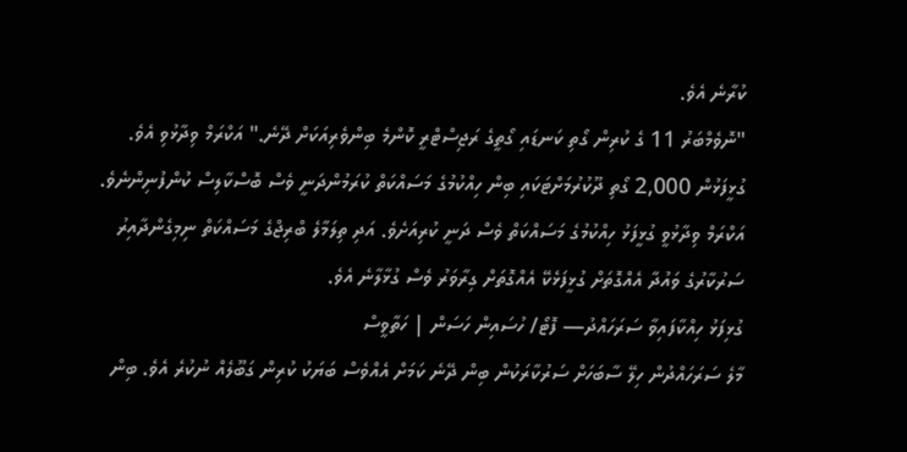ކުރާނެ އެވެ.
"ނޮވެމްބަރު 11 ގެ ކުރިން ގޯތި ކަނޑައި ގޯތީގެ ރަޖިސްޓްރީ ކޮންމެ ބިންވެރިއަކަށް ދޭނެ." އަކްރަމް ވިދާޅުވި އެވެ.
ގުޅީފަޅުން 2,000 ގޯތި ދޫކުރުމަށްޓަކައި ބިން ހިއްކުމުގެ މަސައްކަތް ކުރަމުންދަނީ ވެސް ބޮސްކާލިސް ކުންފުނިންނެވެ. އަކްރަމް ވިދާޅުވީ ގުޅީފަޅު ހިއްކުމުގެ މަސައްކަތް ވެސް ދަނީ ކުރިއަށެވެ. އަދި ތިލަމާލެ ބްރިޖްގެ މަސައްކަތް ނިމިގެންދާއިރު ސަރުކާރުގެ ވައުދާ އެއްގޮތަށް ގުޅީފަޅެކޭ އެއްގޮތަށް ގިރާވަރު ވެސް ގުޅާލާނެ އެވެ.
ގުޅިފަޅު ހިއްކާފައިވާ ސަރަހައްދު— ފޮޓޯ/ ހުސައިން ހަސަން | ހަތާވީސް
މާލެ ސަރަހައްދުން ހިލޭ ސާބަހަށް ސަރުކާރަކުން ބިން ދޭނެ ކަމަށް އެއްވެސް ބަޔަކު ކުރިން ގަބޫލެއް ނުކުރެ އެވެ. ބިން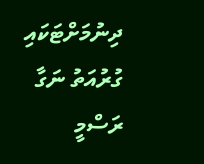ދިނުމަށްޓަކައި ގުރުއަތު ނަގާ ރަސްމީ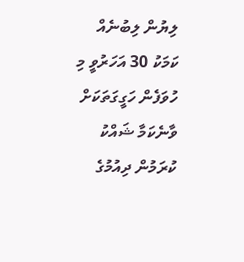ލިޔުން ލިބުނެއް ކަމަކު 30 އަހަރުވީ މި ހުވަފެން ހަގީގަތަކަށް ވާނެކަމާ ޝައްކު ކުރަމުން ދިއުމުގެ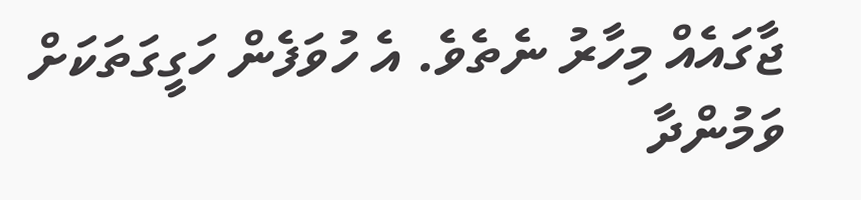ޖާގައެއް މިހާރު ނެތެވެ. އެ ހުވަފެން ހަގީގަތަކަށް ވަމުންދާ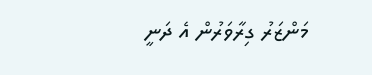މަންޒަރު ގިރާވަރުން އެ ދަނީ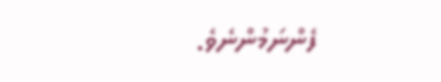ފެންނަމުންނެވެ.